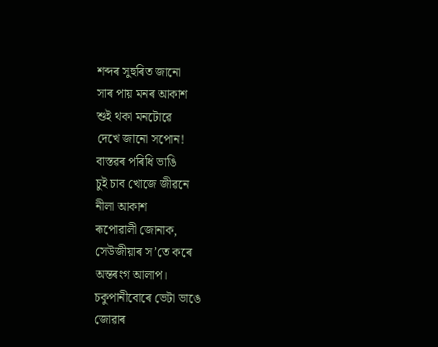শব্দৰ সুহুৰিত জানো
সাৰ পায় মনৰ আকাশ
শুই থকা মনটোৱে
দেখে জানো সপোন!
বাস্তৱৰ পৰিধি ভাঙি
চুই চাব খোজে জীৱনে
নীলা আকাশ
ৰূপোৱালী জোনাক,
সেউজীয়াৰ স’তে কৰে
অন্তৰংগ আলাপ।
চকুপানীবোৰে ভেটা ভাঙে
জোৱাৰ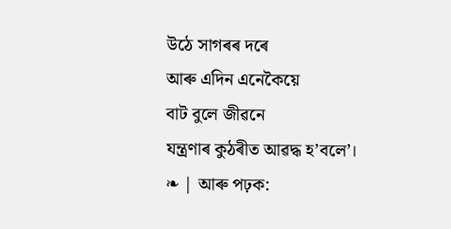উঠে সাগৰৰ দৰে
আৰু এদিন এনেকৈয়ে
বাট বুলে জীৱনে
যন্ত্ৰণাৰ কুঠৰীত আৱদ্ধ হ’বলে’।
❧ | আৰু পঢ়ক: